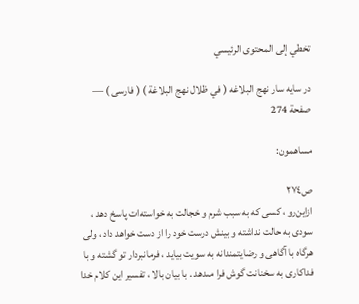تخطي إلى المحتوى الرئيسي

در سايه سار نهج البلاغه ( في ظلال نهج البلاغة ) ( فارسى ) — صفحة 274

مساهمون:

ص٢٧٤
ازاين‌رو ، كسى كه به سبب شرم و خجالت به خواسته‌ات پاسخ دهد ، سودى به حالت نداشته و بينش درست خود را از دست خواهد داد ، ولى هرگاه با آگاهى و رضايتمندانه به سويت بيايد ، فرمانبردار تو گشته و با فداكارى به سخنانت گوش فرا مىدهد . با بيان بالا ، تفسير اين كلام خدا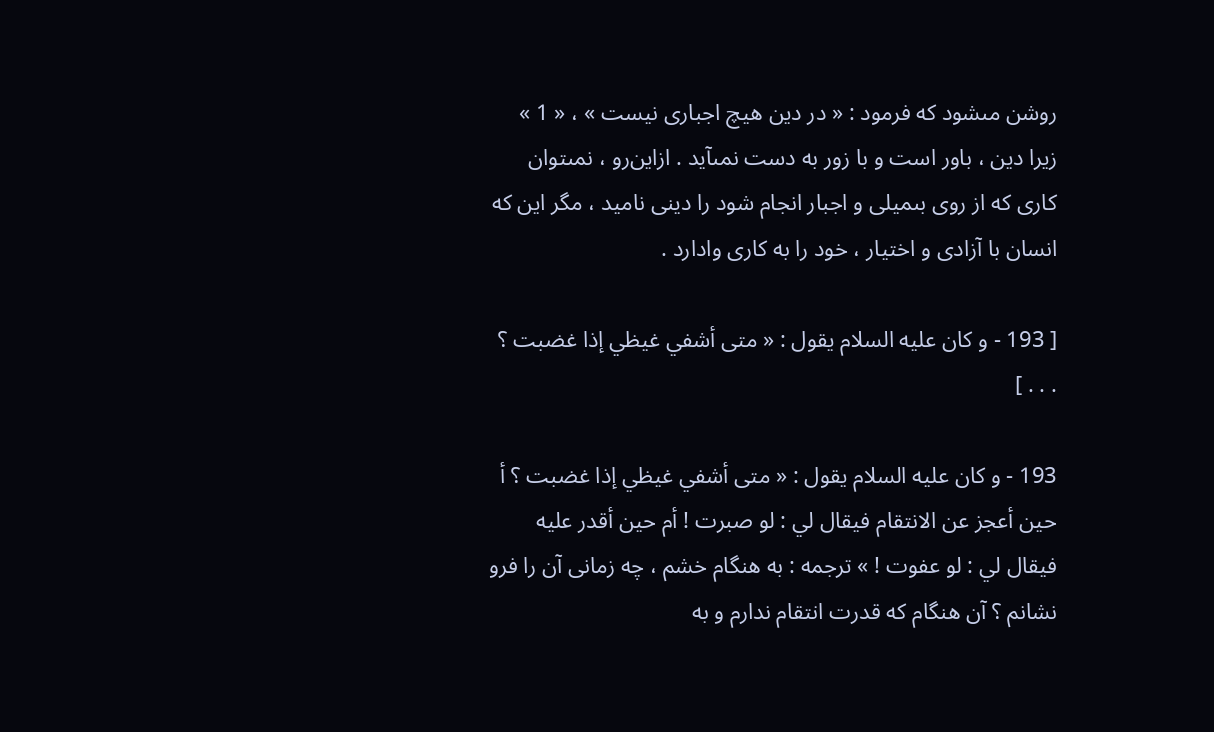روشن مىشود كه فرمود : « در دين هيچ اجبارى نيست » ، « 1 » زيرا دين ، باور است و با زور به دست نمىآيد . ازاين‌رو ، نمىتوان كارى كه از روى بىميلى و اجبار انجام شود را دينى ناميد ، مگر اين كه انسان با آزادى و اختيار ، خود را به كارى وادارد .

[ 193 - و كان عليه السلام يقول : « متى أشفي غيظي إذا غضبت ؟ . . . ]

193 - و كان عليه السلام يقول : « متى أشفي غيظي إذا غضبت ؟ أ حين أعجز عن الانتقام فيقال لي : لو صبرت ! أم حين أقدر عليه فيقال لي : لو عفوت ! » ترجمه : به هنگام خشم ، چه زمانى آن را فرو نشانم ؟ آن هنگام كه قدرت انتقام ندارم و به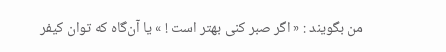من بگويند : « اگر صبر كنى بهتر است ! » يا آن‌گاه كه توان كيفر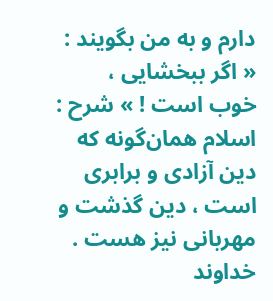دارم و به من بگويند : « اگر ببخشايى ، خوب است ! » شرح : اسلام همان‌گونه كه دين آزادى و برابرى است ، دين گذشت و مهربانى نيز هست . خداوند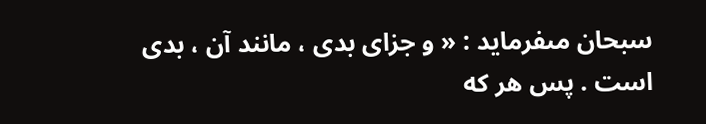سبحان مىفرمايد : « و جزاى بدى ، مانند آن ، بدى است . پس هر كه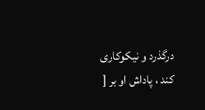درگذرد و نيكوكارى كند ، پاداش او بر [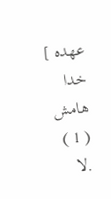عهده ] خدا
هامش
( 1 ) .لا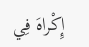إِكْراهَ فِي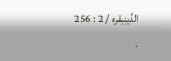الدِّينِبقره / 2 : 256 .